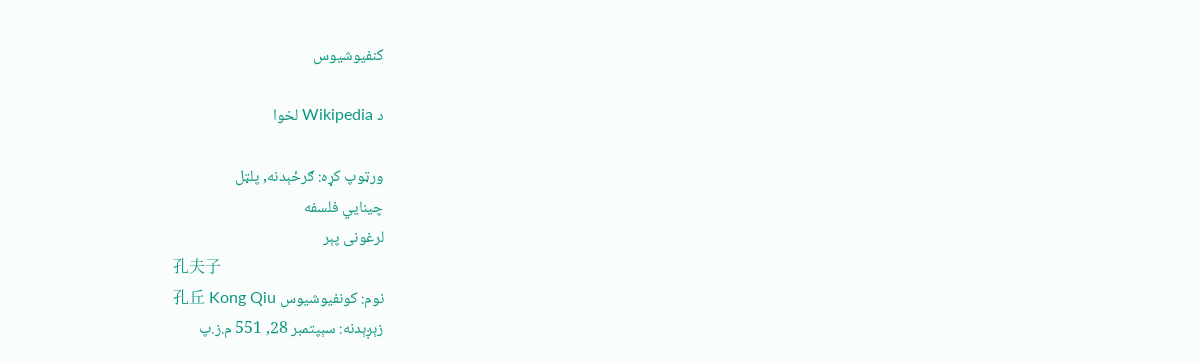كنفيوشيوس

د Wikipedia لخوا

ورټوپ کړه: ګرځېدنه, پلټل
چينايي فلسفه
لرغونی پېر
孔夫子
نوم: کونفيوشيوس 孔丘 Kong Qiu
زېږېدنه: سېپتمبر 28, 551 م.ز.پ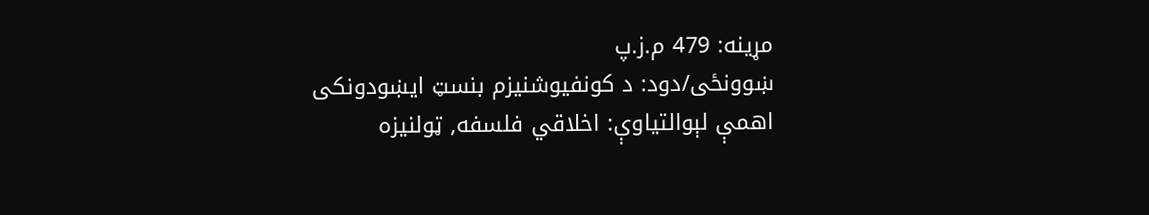مړينه: 479 م.ز.پ
ښوونځی/دود: د کونفيوشنيزم بنسټ ايښودونکی
اهمې لېوالتياوې: اخلاقي فلسفه, ټولنيزه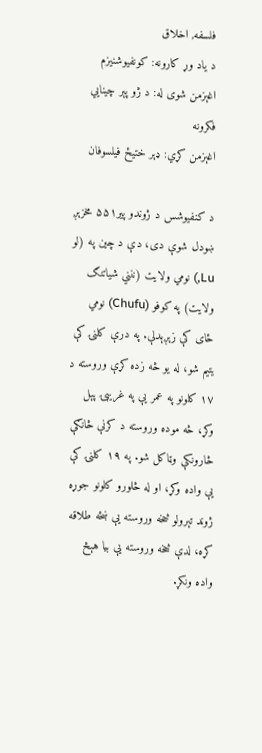فلسفه, اخلاق
د ياد وړ کارونه: کونفيوشنيزم
اغېزمن شوی له: د ژو پېر چينايي فکرونه
اغېزمن کړي: ډېر ختيځ فيلسوفان

د كنفيوشس د ژوندو پير۵۵۱ مخزېږ ښودل شوې دى، دې د چين په (لو Lu,) نومي ولايت (ننني شياتنګ ولايت) په كوفو (Chufu) نومي ځاى كې زېږېدلې. په درې كلنۍ كې يتيم شو، له يو څه زده كړې وروسته د ۱۷ كلونو په عمر يې په غريبۍ پېل وكړ، څه موده وروسته د كرنې څانګې څارونكې وټاكل شو. په ۱۹ كلنۍ كې يې واده وكړ، او له څلورو كلونو جوړه ژوند تېرولو څخه وروسته يې ښځه طلاقه كړه، لدې څخه وروسته يې بيا هېڅ واده ونكړ.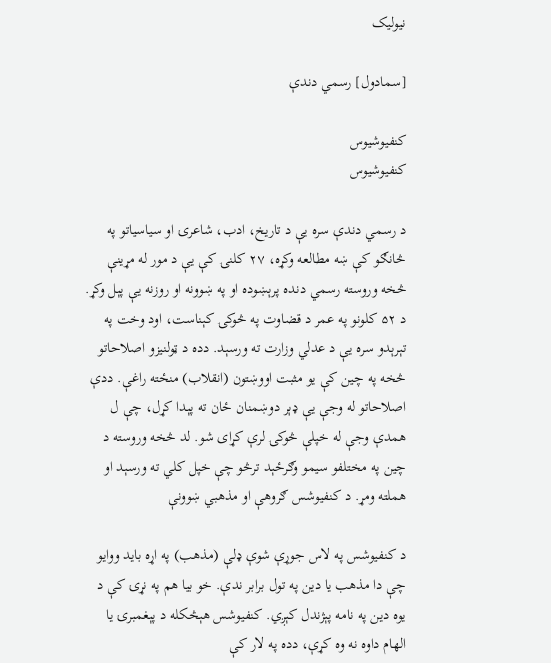نيوليک

[سمادول] رسمي دندې

كنفيوشيوس
كنفيوشيوس

د رسمي دندې سره يې د تاريخ، ادب، شاعرۍ او سياسياتو په څانګو كې ښه مطالعه وكړه، ۲۷ كلنۍ كې يې د مور له مړينې څخه وروسته رسمي دنده پرېښوده او په ښوونه او روزنه يې پېل وكړ. د ۵۲ كلونو په عمر د قضاوت په څوكۍ كېناست، اود وخت په تېرېدو سره يې د عدلي وزارت ته ورسېد. دده د ټولنيزو اصلاحاتو څخه په چين كې يو مثبت اووښتون (انقلاب) منځته راغې. ددې اصلاحاتو له وجې يې ډېر دوښمنان ځان ته پېدا كړل، چې ل همدې وجې له خپلې څوكۍ لرې كړاى شو. لد څخه وروسته د چين په مختلفو سيمو وګرځېد ترڅو چې خپل كلي ته ورسېد او هملته ومړ. د كنفيوشس ګروهې او مذهبي ښوونې

د كنفيوشس په لاس جوړې شوې ډلې (مذهب) په اړه بايد ووايو چې دا مذهب يا دين په تول برابر ندې. خو بيا هم په نړۍ كې د يوه دين په نامه پېژندل كېږي. كنفيوشس هېڅكله د پېغمبرۍ يا الهام داوه نه وه كړې، دده په لار كې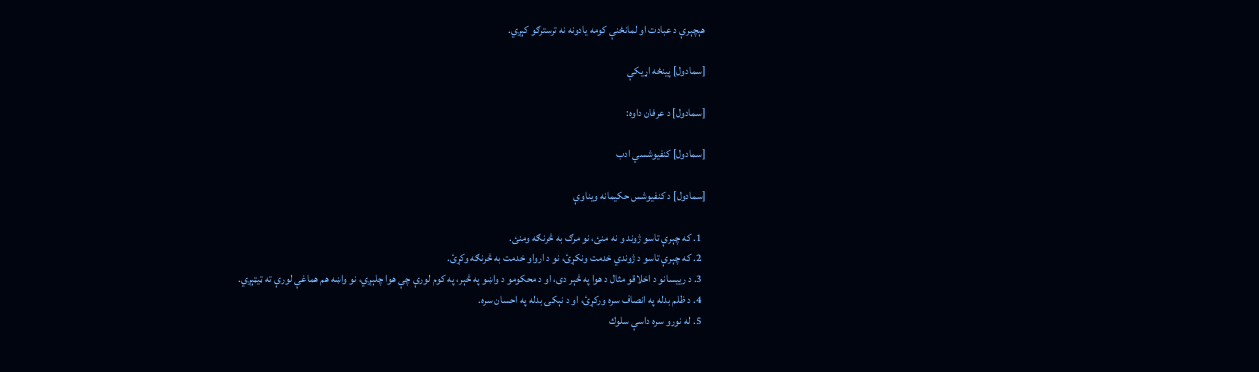هېچېرې د عبادت او لمانځنې كومه يادونه نه ترسترګو كېږي.

[سمادول] پينځه اړيكې

[سمادول] د عرفان داوه:

[سمادول] كنفيوشسي ادب

[سمادول] د كنفيوشس حكيمانه ويناوې

  1. كه چېرې تاسو ژوند و نه منئ، نو مرګ به څرنګه ومنئ.
  2. كه چېرې تاسو د ژوندي خدمت ونكړئ، نو د ارواو خدمت به څرنګه وكړئ.
  3. د رييسانو د اخلاقو مثال د هوا په څېر دى، او د محكومو د واښو په څېر، په كوم لورې چې هوا چلېږي، نو واښه هم هماغې لورې ته ټيټېږي.
  4. د ظلم بدله په انصاف سره وركړئ، او د نېكۍ بدله په احسان سره.
  5. له نورو سره داسې سلوك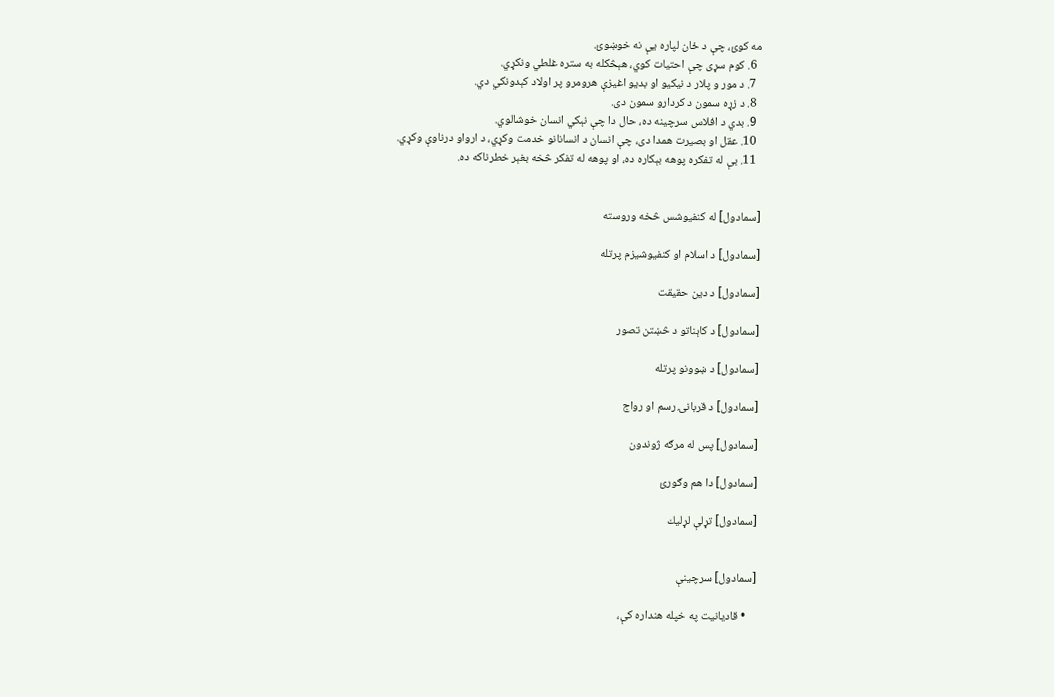مه كوئ، چې د ځان لپاره يې نه خوښوئ.
  6. كوم سړى چې احتيات كوي، هېڅكله به ستره غلطي ونكړي.
  7. د مور و پلار د نيكيو او بديو اغيزې هرومرو پر اولاد كېدونكي دي.
  8. د زړه سمون د كردارو سمون دى.
  9. بدي د افلاس سرچينه ده، حال دا چې نېكي انسان خوشالوي.
  10. عقل او بصيرت همدا دى، چې انسان د انسانانو خدمت وكړي، د ارواو درناوې وكړي.
  11. بې له تفكره پوهه بېكاره ده، او پوهه له تفكر څخه بغېر خطرناكه ده.


[سمادول] له كنفيوشس څخه وروسته

[سمادول] د اسلام او كنفيوشيزم پرتله

[سمادول] د دين حقيقت

[سمادول] د كاېناتو د څښتن تصور

[سمادول] د ښوونو پرتله

[سمادول] د قربانۍ رسم او رواج

[سمادول] پس له مرګه ژوندون

[سمادول] دا هم وګورئ

[سمادول] تړلې لړليك


[سمادول] سرچينې

    • قاديانيت په خپله هنداره كې،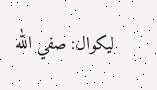ليكوال: صفي الله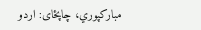مباركپوري، چاپځاى: اردو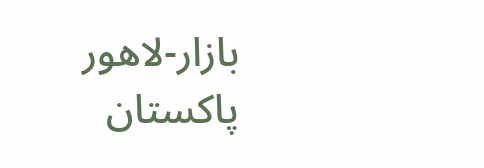بازار-لاهور پاكستان